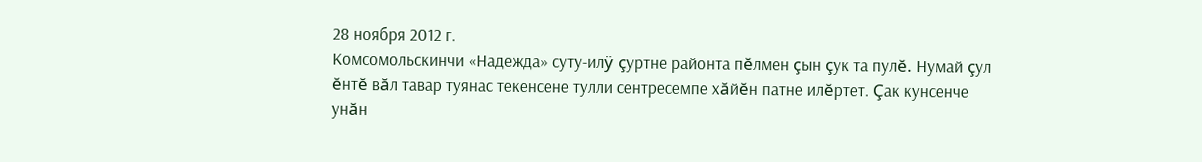28 ноября 2012 г.
Комсомольскинчи «Надежда» суту-илÿ çуртне районта пĕлмен çын çук та пулĕ. Нумай çул ĕнтĕ вăл тавар туянас текенсене тулли сентресемпе хăйĕн патне илĕртет. Çак кунсенче унăн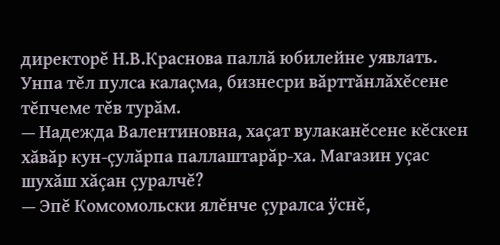директорĕ Н.В.Краснова паллă юбилейне уявлать. Унпа тĕл пулса калаçма, бизнесри вăрттăнлăхĕсене тĕпчеме тĕв турăм.
— Надежда Валентиновна, хаçат вулаканĕсене кĕскен хăвăр кун-çулăрпа паллаштарăр-ха. Магазин уçас шухăш хăçан çуралчĕ?
— Эпĕ Комсомольски ялĕнче çуралса ÿснĕ,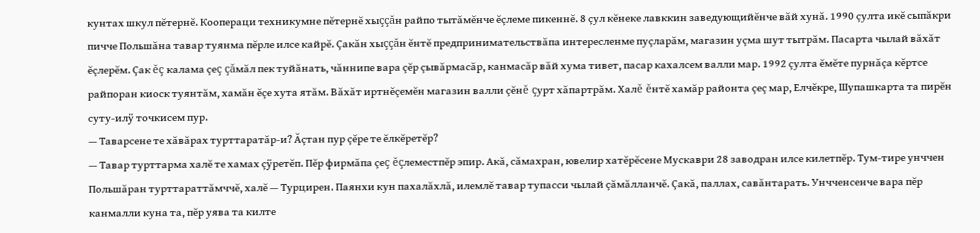кунтах шкул пĕтернĕ. Коопераци техникумне пĕтернĕ хыççăн райпо тытăмĕнче ĕçлеме пикеннĕ. 8 çул кĕнеке лавккин заведующийĕнче вăй хунă. 1990 çулта икĕ сыпăкри пичче Польшăна тавар туянма пĕрле илсе кайрĕ. Çакăн хыççăн ĕнтĕ предпринимательствăпа интересленме пуçларăм, магазин уçма шут тытрăм. Пасарта чылай вăхăт ĕçлерĕм. Çак ĕç калама çеç çăмăл пек туйăнать, чăннипе вара çĕр çывăрмасăр, канмасăр вăй хума тивет, пасар кахалсем валли мар. 1992 çулта ĕмĕте пурнăçа кĕртсе райпоран киоск туянтăм, хамăн ĕçе хута ятăм. Вăхăт иртнĕçемĕн магазин валли çĕнĕ çурт хăпартрăм. Халĕ ĕнтĕ хамăр районта çеç мар, Елчĕкре, Шупашкарта та пирĕн суту-илÿ точкисем пур.
— Таварсене те хăвăрах турттаратăр-и? Ăçтан пур çĕре те ĕлкĕретĕр?
— Тавар турттарма халĕ те хамах çÿретĕп. Пĕр фирмăпа çеç ĕçлеместпĕр эпир. Акă, сăмахран, ювелир хатĕрĕсене Мускаври 28 заводран илсе килетпĕр. Тум-тире унччен Польшăран турттараттăмччĕ, халĕ — Турцирен. Паянхи кун пахалăхлă, илемлĕ тавар тупасси чылай çăмăлланчĕ. Çакă, паллах, савăнтарать. Унчченсенче вара пĕр канмалли куна та, пĕр уява та килте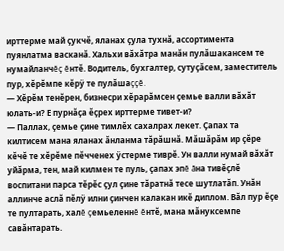ирттерме май çукчĕ, яланах çула тухнă, ассортимента пуянлатма васканă. Хальхи вăхăтра манăн пулăшакансем те нумайланчĕç ĕнтĕ. Водитель, бухгалтер, сутуçăсем, заместитель пур, хĕрĕмпе кĕрÿ те пулăшаççĕ.
— Хĕрĕм тенĕрен, бизнесри хĕрарăмсен çемье валли вăхăт юлать-и? Е пурнăçа ĕçрех ирттерме тивет-и?
— Паллах, çемье çине тимлĕх сахалрах лекет. Çапах та килтисем мана яланах ăнланма тăрăшнă. Мăшăрăм ир çĕре кĕчĕ те хĕрĕме пĕчченех ÿстерме тиврĕ. Ун валли нумай вăхăт уйăрма, тен, май килмен те пуль, çапах эпĕ ăна тивĕçлĕ воспитани парса тĕрĕс çул çине тăратнă тесе шутлатăп. Унăн аллинче аслă пĕлÿ илни çинчен калакан икĕ диплом. Вăл пур ĕçе те пултарать, халĕ çемьеленнĕ ĕнтĕ, мана мăнуксемпе савăнтарать.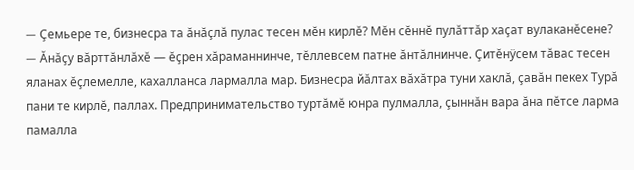— Çемьере те, бизнесра та ăнăçлă пулас тесен мĕн кирлĕ? Мĕн сĕннĕ пулăттăр хаçат вулаканĕсене?
— Ăнăçу вăрттăнлăхĕ — ĕçрен хăраманнинче, тĕллевсем патне ăнтăлнинче. Çитĕнÿсем тăвас тесен яланах ĕçлемелле, кахалланса лармалла мар. Бизнесра йăлтах вăхăтра туни хаклă, çавăн пекех Турă пани те кирлĕ, паллах. Предпринимательство туртăмĕ юнра пулмалла, çыннăн вара ăна пĕтсе ларма памалла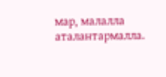мар, малалла аталантармалла.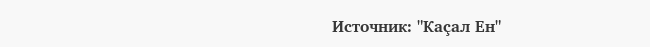Источник: "Каçал Ен"